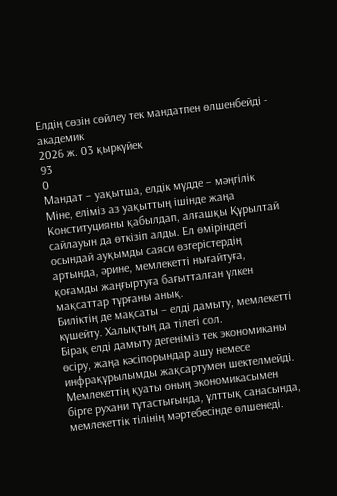Елдің сөзін сөйлеу тек мандатпен өлшенбейді - академик
2026 ж. 03 қыркүйек
93
0
Мандат – уақытша, елдік мүдде – мәңгілік
Міне, еліміз аз уақыттың ішінде жаңа Конституцияны қабылдап, алғашқы Құрылтай сайлауын да өткізіп алды. Ел өміріндегі осындай ауқымды саяси өзгерістердің артында, әрине, мемлекетті нығайтуға, қоғамды жаңғыртуға бағытталған үлкен мақсаттар тұрғаны анық.
Биліктің де мақсаты – елді дамыту, мемлекетті күшейту. Халықтың да тілегі сол.
Бірақ елді дамыту дегеніміз тек экономиканы өсіру, жаңа кәсіпорындар ашу немесе инфрақұрылымды жақсартумен шектелмейді. Мемлекеттің қуаты оның экономикасымен бірге рухани тұтастығында, ұлттық санасында, мемлекеттік тілінің мәртебесінде өлшенеді.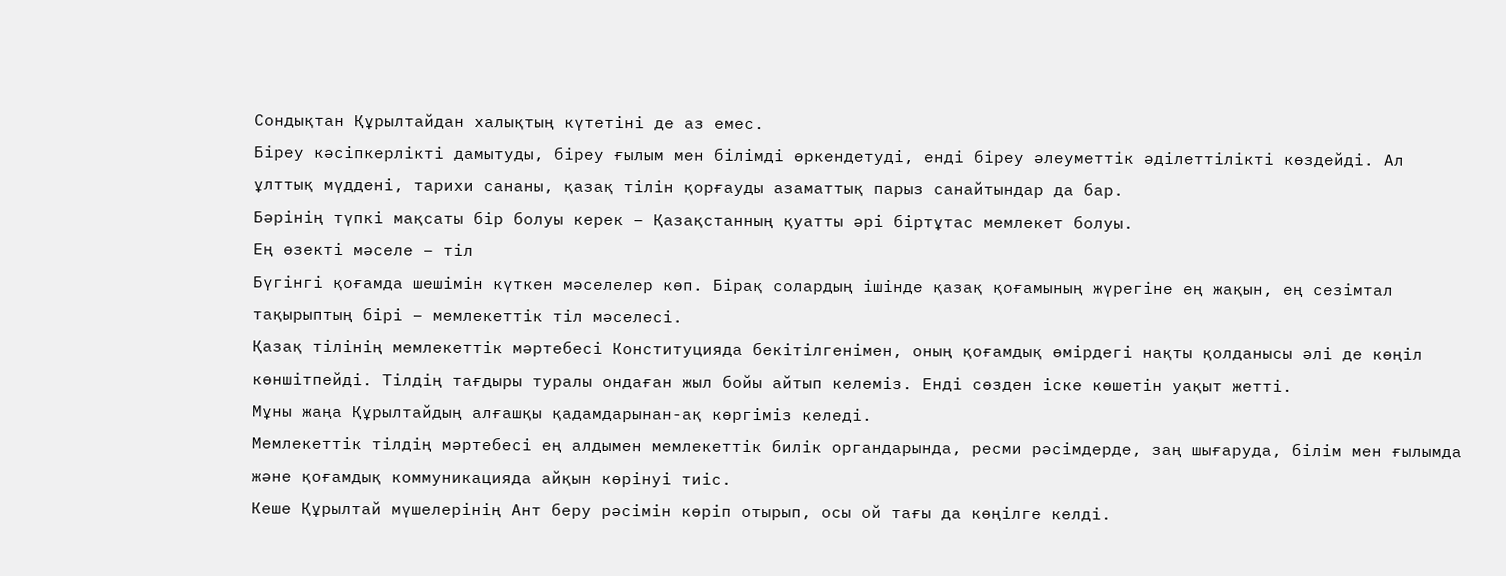Сондықтан Құрылтайдан халықтың күтетіні де аз емес.
Біреу кәсіпкерлікті дамытуды, біреу ғылым мен білімді өркендетуді, енді біреу әлеуметтік әділеттілікті көздейді. Ал ұлттық мүддені, тарихи сананы, қазақ тілін қорғауды азаматтық парыз санайтындар да бар.
Бәрінің түпкі мақсаты бір болуы керек – Қазақстанның қуатты әрі біртұтас мемлекет болуы.
Ең өзекті мәселе – тіл
Бүгінгі қоғамда шешімін күткен мәселелер көп. Бірақ солардың ішінде қазақ қоғамының жүрегіне ең жақын, ең сезімтал тақырыптың бірі – мемлекеттік тіл мәселесі.
Қазақ тілінің мемлекеттік мәртебесі Конституцияда бекітілгенімен, оның қоғамдық өмірдегі нақты қолданысы әлі де көңіл көншітпейді. Тілдің тағдыры туралы ондаған жыл бойы айтып келеміз. Енді сөзден іске көшетін уақыт жетті.
Мұны жаңа Құрылтайдың алғашқы қадамдарынан-ақ көргіміз келеді.
Мемлекеттік тілдің мәртебесі ең алдымен мемлекеттік билік органдарында, ресми рәсімдерде, заң шығаруда, білім мен ғылымда және қоғамдық коммуникацияда айқын көрінуі тиіс.
Кеше Құрылтай мүшелерінің Ант беру рәсімін көріп отырып, осы ой тағы да көңілге келді.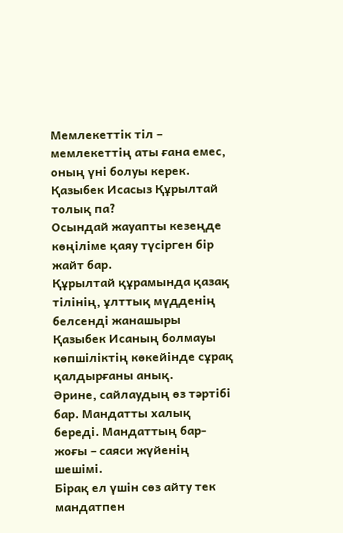Мемлекеттік тіл – мемлекеттің аты ғана емес, оның үні болуы керек.
Қазыбек Исасыз Құрылтай толық па?
Осындай жауапты кезеңде көңіліме қаяу түсірген бір жайт бар.
Құрылтай құрамында қазақ тілінің, ұлттық мүдденің белсенді жанашыры Қазыбек Исаның болмауы көпшіліктің көкейінде сұрақ қалдырғаны анық.
Әрине, сайлаудың өз тәртібі бар. Мандатты халық береді. Мандаттың бар-жоғы – саяси жүйенің шешімі.
Бірақ ел үшін сөз айту тек мандатпен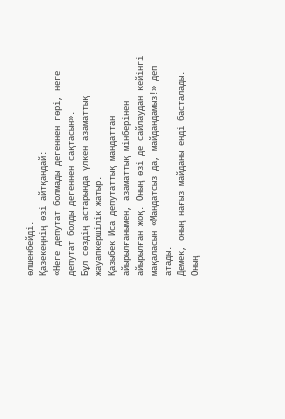өлшенбейді.
Қазекеңнің өзі айтқандай:
«Неге депутат болмады дегеннен гөрі, неге депутат болды дегеннен сақтасын».
Бұл сөздің астарында үлкен азаматтық жауапкершілік жатыр.
Қазыбек Иса депутаттық мандаттан айырылғанымен, азаматтық мінберінен айырылған жоқ. Оның өзі де сайлаудан кейінгі мақаласын «Мандатсыз да, майдандамыз!» деп атады.
Демек, оның нағыз майданы енді басталады.
Оның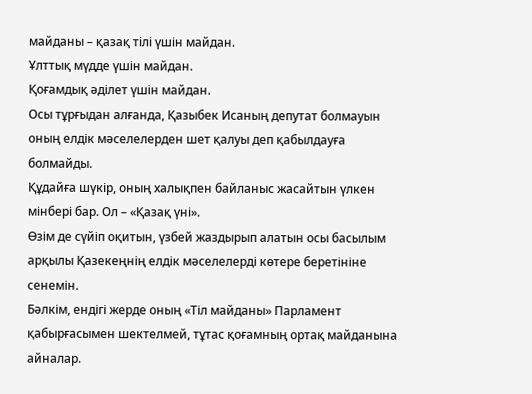майданы – қазақ тілі үшін майдан.
Ұлттық мүдде үшін майдан.
Қоғамдық әділет үшін майдан.
Осы тұрғыдан алғанда, Қазыбек Исаның депутат болмауын оның елдік мәселелерден шет қалуы деп қабылдауға болмайды.
Құдайға шүкір, оның халықпен байланыс жасайтын үлкен мінбері бар. Ол – «Қазақ үні».
Өзім де сүйіп оқитын, үзбей жаздырып алатын осы басылым арқылы Қазекеңнің елдік мәселелерді көтере беретініне сенемін.
Бәлкім, ендігі жерде оның «Тіл майданы» Парламент қабырғасымен шектелмей, тұтас қоғамның ортақ майданына айналар.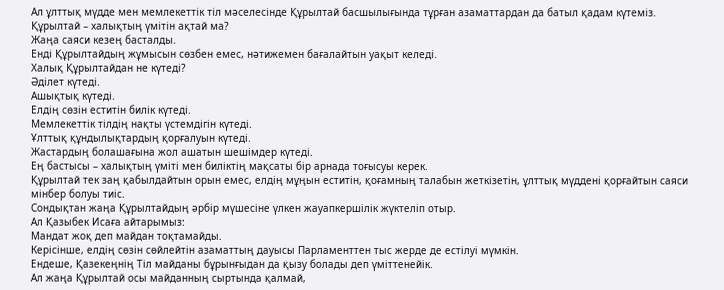Ал ұлттық мүдде мен мемлекеттік тіл мәселесінде Құрылтай басшылығында тұрған азаматтардан да батыл қадам күтеміз.
Құрылтай – халықтың үмітін ақтай ма?
Жаңа саяси кезең басталды.
Енді Құрылтайдың жұмысын сөзбен емес, нәтижемен бағалайтын уақыт келеді.
Халық Құрылтайдан не күтеді?
Әділет күтеді.
Ашықтық күтеді.
Елдің сөзін еститін билік күтеді.
Мемлекеттік тілдің нақты үстемдігін күтеді.
Ұлттық құндылықтардың қорғалуын күтеді.
Жастардың болашағына жол ашатын шешімдер күтеді.
Ең бастысы – халықтың үміті мен биліктің мақсаты бір арнада тоғысуы керек.
Құрылтай тек заң қабылдайтын орын емес, елдің мұңын еститін, қоғамның талабын жеткізетін, ұлттық мүддені қорғайтын саяси мінбер болуы тиіс.
Сондықтан жаңа Құрылтайдың әрбір мүшесіне үлкен жауапкершілік жүктеліп отыр.
Ал Қазыбек Исаға айтарымыз:
Мандат жоқ деп майдан тоқтамайды.
Керісінше, елдің сөзін сөйлейтін азаматтың дауысы Парламенттен тыс жерде де естілуі мүмкін.
Ендеше, Қазекеңнің Тіл майданы бұрынғыдан да қызу болады деп үміттенейік.
Ал жаңа Құрылтай осы майданның сыртында қалмай,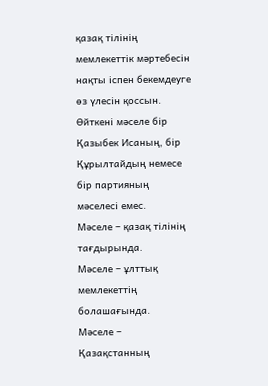қазақ тілінің мемлекеттік мәртебесін нақты іспен бекемдеуге өз үлесін қоссын.
Өйткені мәселе бір Қазыбек Исаның, бір Құрылтайдың немесе бір партияның мәселесі емес.
Мәселе – қазақ тілінің тағдырында.
Мәселе – ұлттық мемлекеттің болашағында.
Мәселе – Қазақстанның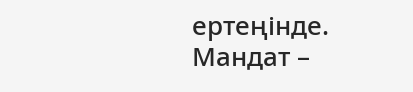ертеңінде.
Мандат –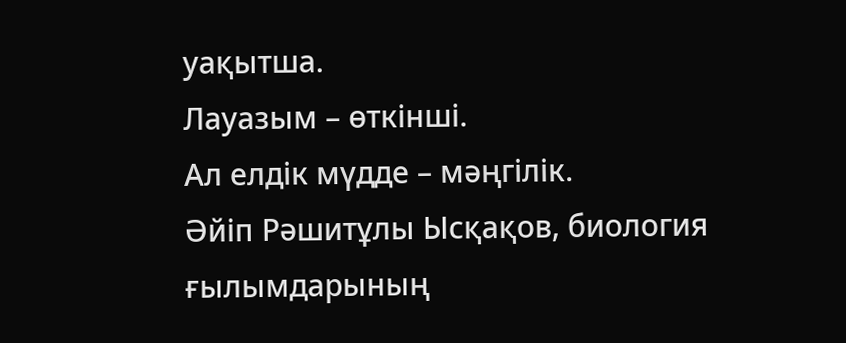уақытша.
Лауазым – өткінші.
Ал елдік мүдде – мәңгілік.
Әйіп Рәшитұлы Ысқақов, биология ғылымдарының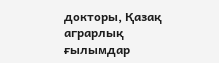докторы, Қазақ аграрлық ғылымдар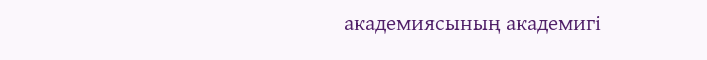академиясының академигі